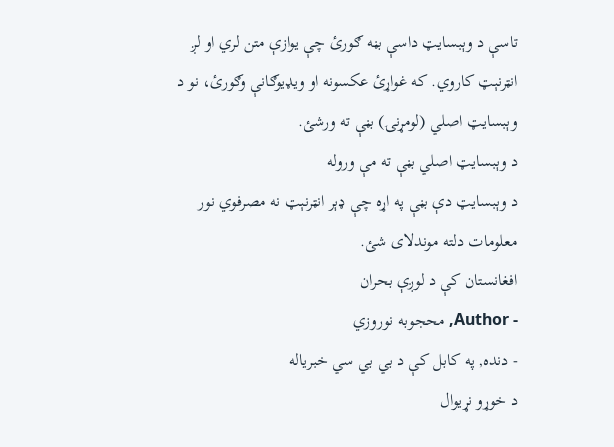تاسې د وېبسایټ داسې بڼه ګورئ چې یوازې متن لري او لږ انټرنېټ کاروي. که غواړئ عکسونه او ویډیوګانې وګورئ، نو د وېبسایټ اصلي (لومړنۍ) بڼې ته ورشئ.
د وېبسایټ اصلي بڼې ته مې وروله
د وېبسایټ دې بڼې په اړه چې ډېر انټرنېټ نه مصرفوي نور معلومات دلته موندلای شئ.
افغانستان کې د لوږې بحران
- Author, محجوبه نوروزي
- دنده, په کابل کې د بي بي سي خبریاله
د خوړو نړیوال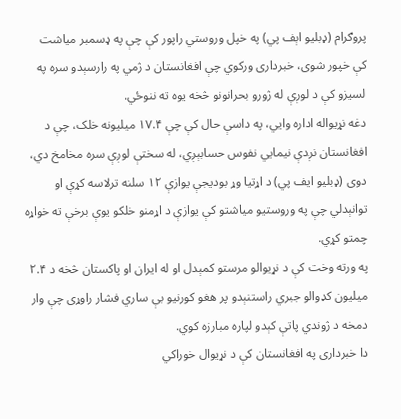پروګرام (ډبلیو اېف پي) په خپل وروستي راپور کې چې په ډسمبر میاشت کې خپور شوی، خبرداری ورکوي چې افغانستان د ژمي په رارسېدو سره په لسیزو کې د لوږې له ژورو بحرانونو څخه یوه ته ننوځي.
دغه نړیواله اداره وايي، په داسې حال کې چې ۱۷.۴ میلیونه خلک، چې د افغانستان نږدې نیمایي نفوس حسابېږي، له سختې لوږې سره مخامخ دي، دوی (ډبلیو ایف پي) د اړتیا وړ بودیجې یوازې ۱۲ سلنه ترلاسه کړې او توانېدلي چې په وروستیو میاشتو کې یوازې د اړمنو خلکو یوې برخې ته خواړه چمتو کړي.
په ورته وخت کې د نړیوالو مرستو کمېدل او له ایران او پاکستان څخه د ۲.۴ میلیون کډوالو جبري راستنېدو پر هغو کورنیو بې ساري فشار راوړی چې وار دمخه د ژوندي پاتې کېدو لپاره مبارزه کوي.
دا خبرداری په افغانستان کې د نړیوال خوراکي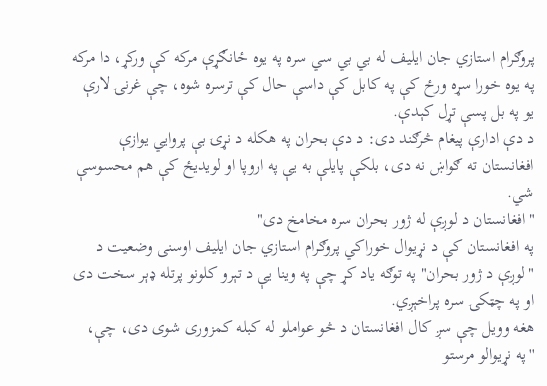پروګرام استازي جان ایلیف له بي بي سي سره په یوه ځانګړې مرکه کې ورکړ، دا مرکه په یوه خورا سړه ورځ کې په کابل کې داسې حال کې ترسره شوه، چې غرنۍ لارې یو په بل پسې تړل کېدې.
د دې ادارې پیغام څرګند دی: د دې بحران په هکله د نړۍ بې پروايي یوازې افغانستان ته ګواښ نه دی، بلکې پایلې به یې په اروپا او لویدیځ کې هم محسوسې شي.
"افغانستان د لوږې له ژور بحران سره مخامخ دی"
په افغانستان کې د نړیوال خوراکي پروګرام استازي جان ایلیف اوسنی وضعیت د "لوږې د ژور بحران" په توګه یاد کړ چې په وینا یې د تېرو کلونو پرتله ډېر سخت دی او په چټکۍ سره پراخېږي.
هغه وویل چې سږ کال افغانستان د څو عواملو له کبله کمزوری شوی دی، چې، ''په نړیوالو مرستو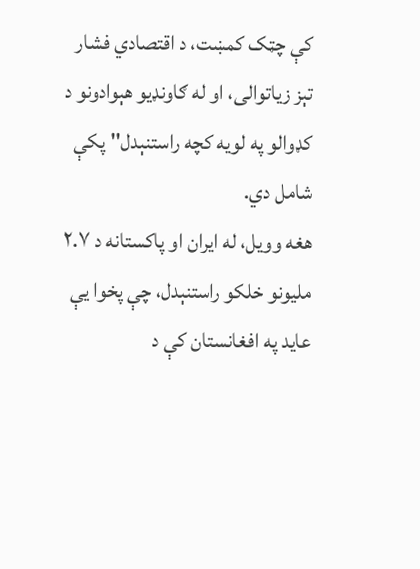کې چټک کمښت، د اقتصادي فشار تېز زیاتوالی، او له ګاونډیو هېوادونو د کډوالو په لویه کچه راستنېدل'' پکې شامل دي.
هغه وويل، له ايران او پاکستانه د ۲.۷ مليونو خلکو راستنېدل، چې پخوا يې عايد په افغانستان کې د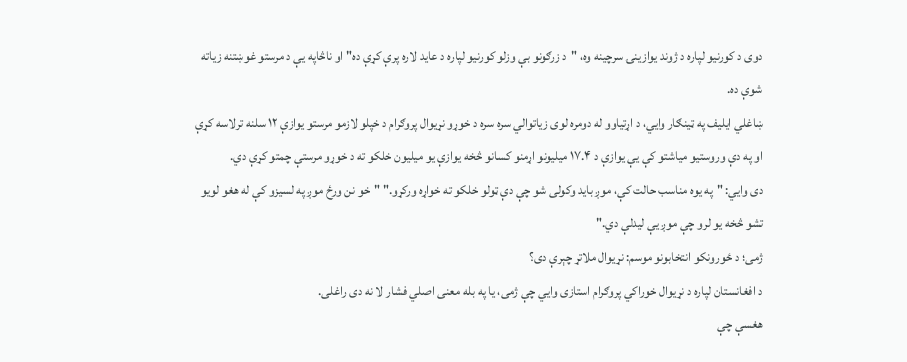دوی د کورنيو لپاره د ژوند يوازينۍ سرچينه وه، "د زرګونو بې وزلو کورنيو لپاره د عاید لاره پرې کړې ده" او ناڅاپه يې د مرستو غوښتنه زياته شوې ده.
ښاغلي ایلیف په ټینګار وايي، د اړتياوو له دومره لوی زياتوالي سره سره د خوړو نړيوال پروګرام د خپلو لازمو مرستو يوازې ۱۲ سلنه ترلاسه کړې او په دې وروستيو مياشتو کې يې يوازې د ۱۷.۴ میليونو اړمنو کسانو څخه يوازې یو میليون خلکو ته د خوړو مرستې چمتو کړې دي.
دی وايي: "په یوه مناسب حالت کې، موږ باید وکولی شو چې دې ټولو خلکو ته خواړه ورکړو." "خو نن ورځ موږ په لسیزو کې له هغو لویو تشو څخه یو لرو چې موږ یې لیدلې دي."
ژمی؛ د ځورونکو انتخابونو موسم: نړیوال ملاتړ چېرې دی؟
د افغانستان لپاره د نړیوال خوراکي پروګرام استازی وايي چې ژمی، یا په بله معنی اصلي فشار لا نه دی راغلی.
هغسې چې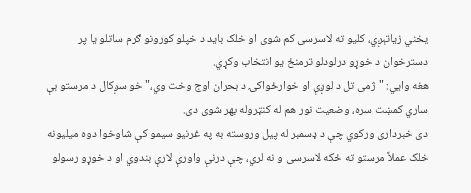یخني زیاتېږي، کلیو ته لاسرسی کم شوی او خلک باید د خپلو کورونو ګرم ساتلو یا پر دسترخوان د خوړو درلودلو ترمنځ یو انتخاب وکړي.
هغه وايي: "ژمی تل د لوږې او خوارځواکۍ د بحران اوج وخت وي،" خو سږکال د مرستو بې ساري کمښت سره، وضعیت نور هم له کنټروله بهر شوی دی.
دی خبرداری ورکوي چې د ډسمبر له پیل وروسته به په غرنیو سیمو کې شاوخوا دوه میلیونه خلک عملاً مرستو ته ځکه لاسرسی و نه لري، چې درنې واورې لارې بندوي او د خوړو رسولو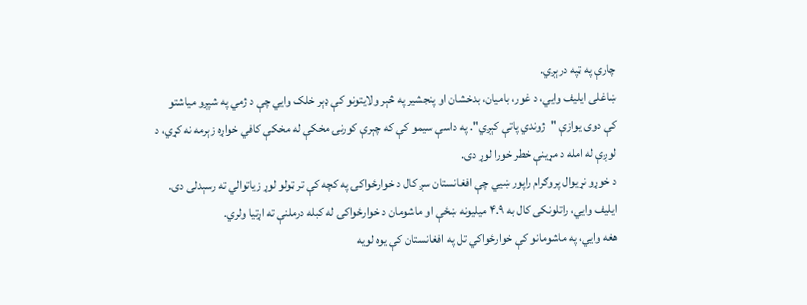چارې په ټپه درېږي.
ښاغلی ایلیف وايي، د غور، بامیان، بدخشان او پنجشیر په څېر ولایتونو کې ډېر خلک وايي چې د ژمي په شپږو میاشتو کې دوی یوازې "ژوندي پاتې کېږي". په داسې سیمو کې که چېرې کورنۍ مخکې له مخکې کافي خواړه زېرمه نه کړي، د لوږې له امله د مړینې خطر خورا لوړ دی.
د خوړو نړیوال پروګرام راپور ښيي چې افغانستان سږ کال د خوارځواکۍ په کچه کې تر ټولو لوړ زیاتوالي ته رسېدلی دی. ایلیف وايي، راتلونکی کال به ۴.۹ میلیونه ښځې او ماشومان د خوارځواکۍ له کبله درملنې ته اړتیا ولري.
هغه وايي، په ماشومانو کې خوارځواکي تل په افغانستان کې یوه لویه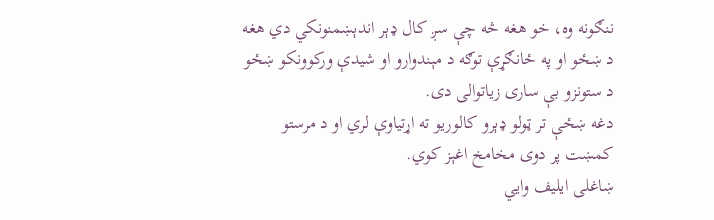ننګونه وه، خو هغه څه چې سږ کال ډېر اندېښمنونکي دي هغه د ښځو او په ځانګړې توګه د مېندوارو او شیدې ورکوونکو ښځو د ستونزو بې ساری زیاتوالی دی.
دغه ښځې تر ټولو ډېرو کالوريو ته اړتیاوې لري او د مرستو کمښت پر دوی مخامخ اغېز کوي.
ښاغلی ایلیف وايي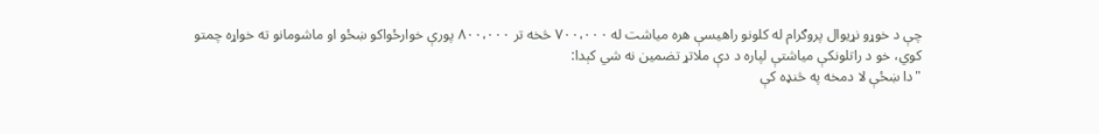چې د خوړو نړیوال پروګرام له کلونو راهیسې هره میاشت له ۷۰۰،۰۰۰ څخه تر ۸۰۰،۰۰۰ پورې خوارځواکو ښځو او ماشومانو ته خواړه چمتو کوي، خو د راتلونکې میاشتې لپاره د دې ملاتړ تضمین نه شي کېدا:
"دا ښځې لا دمخه په څنډه کې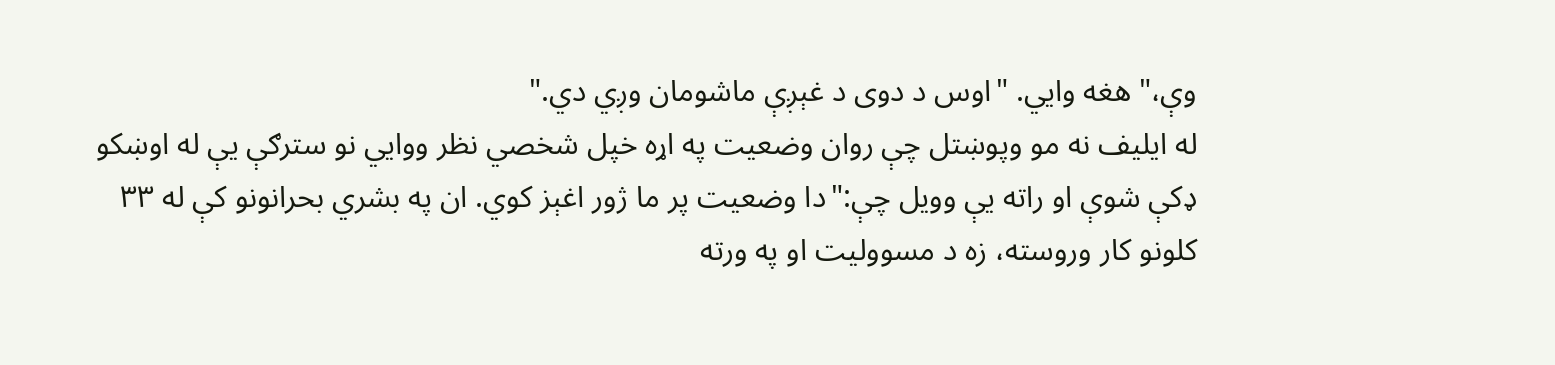وې،" هغه وايي. "اوس د دوی د غېږې ماشومان وږي دي."
له ایلیف نه مو وپوښتل چې روان وضعیت په اړه خپل شخصي نظر ووایي نو سترګې یې له اوښکو ډکې شوې او راته یې وویل چې:"دا وضعیت پر ما ژور اغېز کوي. ان په بشري بحرانونو کې له ۳۳ کلونو کار وروسته، زه د مسوولیت او په ورته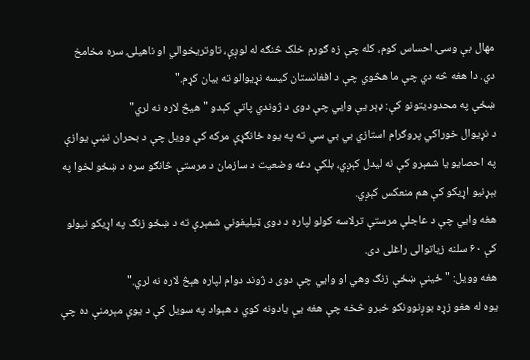مهال بې وسۍ احساس کوم، کله چې زه ګورم خلک څنګه له لوږې، تاوتریخوالي او ناهیلۍ سره مخامخ دي. دا هغه څه دي چې ما هڅوي چې د افغانستان کیسه نړیوالو ته بیان کړم."
ښځې په محدودیتونو کې: ډېر یې وايي چې دوی د ژوندي پاتې کېدو "هیڅ لاره نه لري"
د نړیوال خوراکي پروګرام استازي بي بي سي ته په یوه ځانګړې مرکه کې وویل چې د بحران نښې یوازې په احصایو یا شمېرو کې نه لیدل کېږي، بلکې دغه وضعیت د سازمان د مرستې څانګو سره د ښځو لخوا په بېړنيو اړیکو کې هم منعکس کېږي.
هغه وايي چې د عاجلې مرستې ترلاسه کولو لپاره د دوی ټیلیفوني شمېرې ته د ښځو زنګ په اړیکو نیولو کې ۶۰ سلنه زیاتوالی راغلی دی.
هغه وویل: "ځینې ښځې زنګ وهي او وايي چې دوی د ژوند دوام لپاره هېڅ لاره نه لري."
یوه له هغو زړه بوږنوونکو خبرو څخه چې هغه یې یادونه کوي د هېواد په سویل کې د یوې مېرمنې ده چې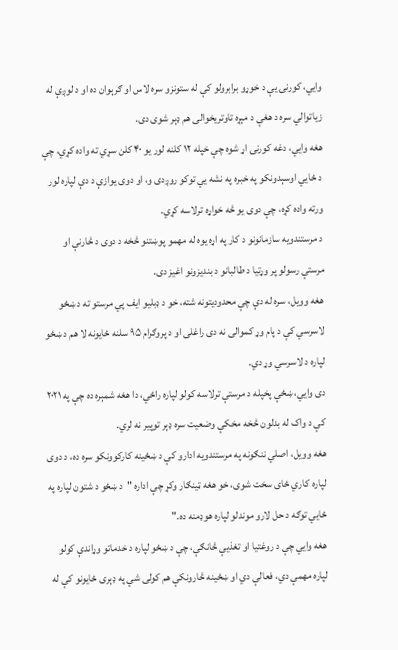وايي، کورنۍ یې د خوړو برابرولو کې له ستونزو سره لاس او ګرېوان ده او د لوږې له زیاتوالي سره د هغې د مېړه تاوتریخوالی هم ډېر شوی دی.
هغه وايي، دغه کورنۍ اړ شوه چې خپله ۱۲ کلنه لور یو ۴۰ کلن سړي ته واده کړي، چې د ځايي اوسېدونکو په خبره په نشه يي توکو روږدی و، او دوی یوازې د دې لپاره لور ورته واده کړه، چې دوی یو څه خواړه ترلاسه کړي.
د مرستندویه سازمانونو د کار په اړه یوه له مهمو پوښتنو څخه د دوی د څارنې او مرستې رسولو پر وړتیا د طالبانو د بندیزونو اغیز دی.
هغه وويل، سره له دې چې محدودیتونه شته، خو د ډبلیو ایف پي مرستو ته د ښځو لاسرسي کې د پام وړ کموالی نه دی راغلی او د پروګرام ۹۵ سلنه ځایونه لا هم د ښځو لپاره د لاسرسي وړ دي.
دی وايي، ښځې پخپله د مرستې ترلاسه کولو لپاره راځي، دا هغه شمېره ده چې په ۲۰۲۱ کې د واک له بدلون څخه مخکې وضعیت سره ډېر توپیر نه لري.
هغه وویل، اصلي ننګونه په مرستندویه ادارو کې د ښځینه کارکوونکو سره ده، د دوی لپاره کاري ځای سخت شوی، خو هغه ټینګار وکړ چې اداره "د ښځو د شتون لپاره په ځايي توګه د حل لارو موندلو لپاره هوډمنه ده."
هغه وايي چې د روغتیا او تغذیې څانګې، چې د ښځو لپاره د خدماتو وړاندې کولو لپاره مهمې دي، فعالې دي او ښځینه څارونکې هم کولی شي په ډېری ځایونو کې له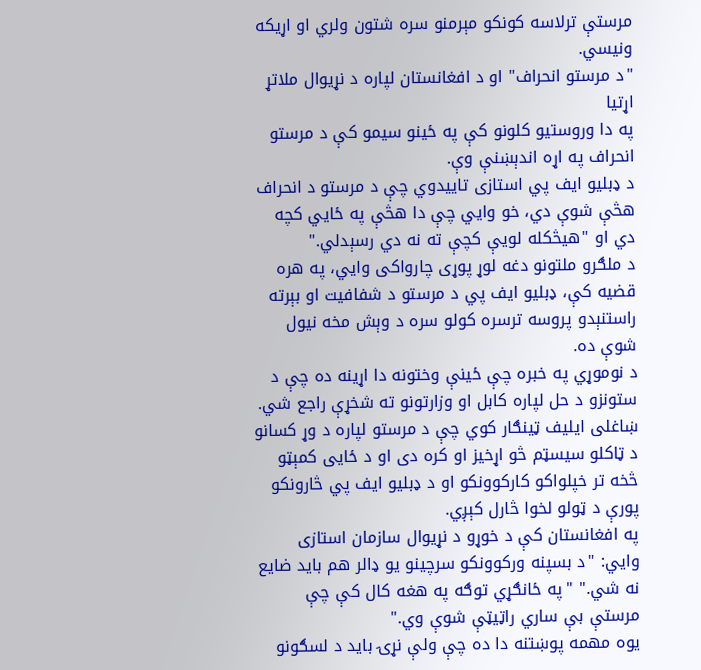مرستې ترلاسه کونکو مېرمنو سره شتون ولري او اړیکه ونیسي.
"د مرستو انحراف" او د افغانستان لپاره د نړیوال ملاتړ اړتیا
په دا وروستیو کلونو کې په ځینو سیمو کې د مرستو انحراف په اړه اندېښنې وې.
د ډبلیو ایف پي استازی تاییدوي چې د مرستو د انحراف هڅې شوې دي، خو وايي چې دا هڅې په ځايي کچه دي او "هیڅکله لویې کچې ته نه دي رسېدلي."
د ملګرو ملتونو دغه لوړ پوړی چارواکی وايي، په هره قضیه کې، ډبلیو ایف پي د مرستو د شفافیت او بېرته راستنېدو پروسه ترسره کولو سره د وېش مخه نیول شوې ده.
د نوموړي په خبره چې ځینې وختونه دا اړینه ده چې د ستونزو د حل لپاره کابل او وزارتونو ته شخړې راجع شي.
ښاغلی ایلیف ټینګار کوي چې د مرستو لپاره د وړ کسانو د ټاکلو سیسټم څو اړخیز او کره دی او د ځایی کمېټو څخه تر خپلواکو کارکوونکو او د ډبلیو ایف پي څارونکو پورې د ټولو لخوا څارل کېږي.
په افغانستان کې د خوړو د نړیوال سازمان استازی وايي: "د بسپنه ورکوونکو سرچینو یو ډالر هم باید ضایع نه شي." "په ځانګړي توګه په هغه کال کې چې مرستې بې ساري راټیټې شوې وي."
یوه مهمه پوښتنه دا ده چې ولې نړۍ باید د لسګونو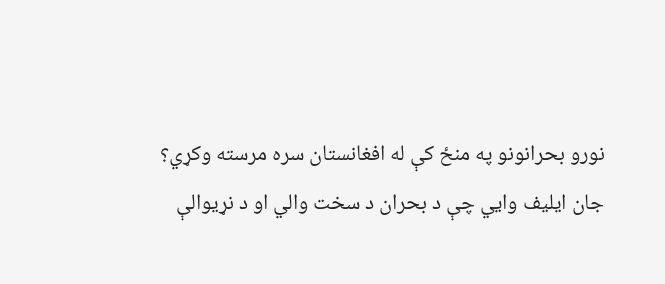نورو بحرانونو په منځ کې له افغانستان سره مرسته وکړي؟
جان ایلیف وايي چې د بحران د سخت والي او د نړیوالې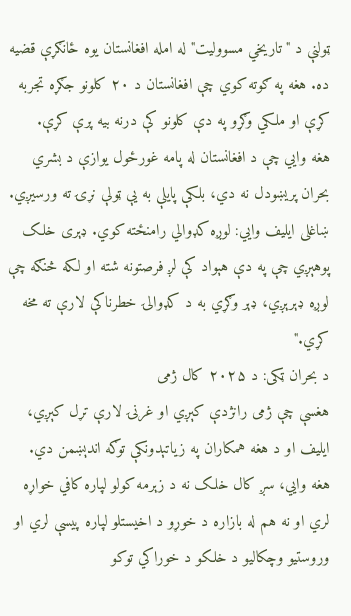ټولنې د "تاریخي مسوولیت" له امله افغانستان یوه ځانګړې قضیه ده. هغه په ګوته کوي چې افغانستان د ۲۰ کلونو جګړه تجربه کړې او ملکي وګړو په دې کلونو کې درنه بیه پرې کړې.
هغه وايي چې د افغانستان له پامه غورځول یوازې د بشري بحران پریښودل نه دي، بلکې پایلې به یې ټولې نړۍ ته ورسیږي.
ښاغلی ایلیف وايي: لوږه کډوالي رامنځته کوي. ډېری خلک پوهېږي چې په دې هېواد کې لږ فرصتونه شته او لکه څنګه چې لوږه ډېرېږي، ډېر وګړي به د کډوالۍ خطرناکې لارې ته مخه کړي."
د بحران ټکی: د ۲۰۲۵ کال ژمی
هغسې چې ژمی رانژدې کېږي او غرنۍ لارې تړل کېږي، ایلیف او د هغه همکاران په زیاتېدونکې توګه اندېښمن دي.
هغه وايي، سږ کال خلک نه د زېرمه کولو لپاره کافي خواړه لري او نه هم له بازاره د خوړو د اخیستلو لپاره پیسې لري او وروستیو وچکالیو د خلکو د خوراکي توکو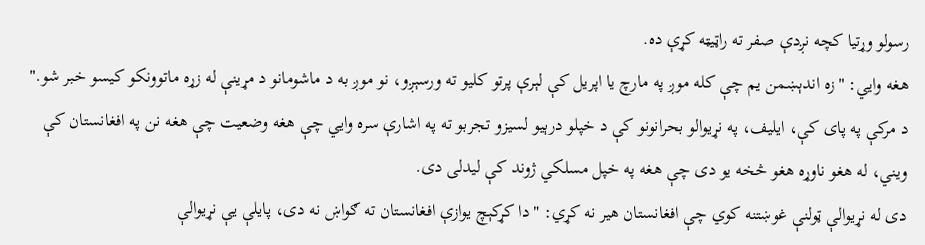رسولو وړتیا کچه نږدې صفر ته راټیټه کړې ده.
هغه وايي: "زه اندېښمن یم چې کله موږ په مارچ یا اپریل کې لېرې پرتو کلیو ته ورسېږو، نو موږ به د ماشومانو د مړینې له زړه ماتوونکو کیسو خبر شو."
د مرکې په پای کې، ایلیف، په نړیوالو بحرانونو کې د خپلو درېیو لسیزو تجربو ته په اشارې سره وايي چې هغه وضعیت چې هغه نن په افغانستان کې ویني، له هغو ناوړه هغو څخه یو دی چې هغه په خپل مسلکي ژوند کې لیدلی دی.
دی له نړیوالې ټولنې غوښتنه کوي چې افغانستان هیر نه کړي: "دا کړکېچ یوازې افغانستان ته ګواښ نه دی، پایلې یې نړیوالې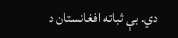دي. بې ثباته افغانستان د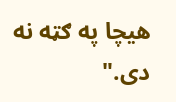هیچا په ګټه نه دی."